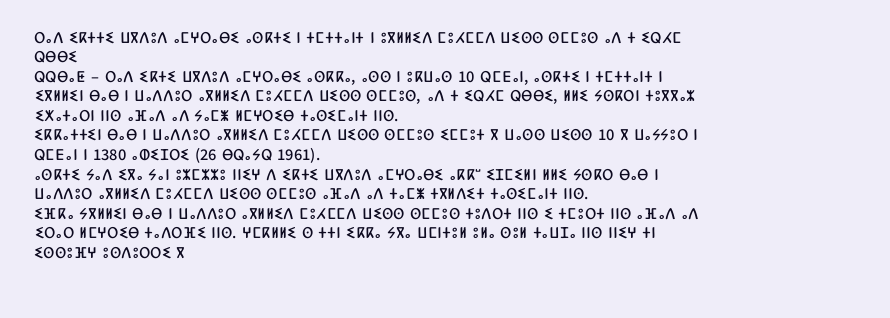ⵔⴰⴷ ⵉⴽⵜⵜⵉ ⵡⴳⴷⵓⴷ ⴰⵎⵖⵔⴰⴱⵉ ⴰⵙⴽⵜⵉ ⵏ ⵜⵎⵜⵜⴰⵏⵜ ⵏ ⵓⴳⵍⵍⵉⴷ ⵎⵓⵃⵎⵎⴷ ⵡⵉⵙⵙ ⵙⵎⵎⵓⵙ ⴰⴷ ⵜ ⵉⵕⵃⵎ ⵕⴱⴱⵉ
ⵕⵕⴱⴰⵟ – ⵔⴰⴷ ⵉⴽⵜⵉ ⵡⴳⴷⵓⴷ ⴰⵎⵖⵔⴰⴱⵉ ⴰⵙⴽⴽⴰ, ⴰⵙⵙ ⵏ ⵓⴽⵡⴰⵙ 10 ⵕⵎⴹⴰⵏ, ⴰⵙⴽⵜⵉ ⵏ ⵜⵎⵜⵜⴰⵏⵜ ⵏ ⵉⴳⵍⵍⵉⵏ ⴱⴰⴱ ⵏ ⵡⴰⴷⴷⵓⵔ ⴰⴳⵍⵍⵉⴷ ⵎⵓⵃⵎⵎⴷ ⵡⵉⵙⵙ ⵙⵎⵎⵓⵙ, ⴰⴷ ⵜ ⵉⵕⵃⵎ ⵕⴱⴱⵉ, ⵍⵍⵉ ⵢⵙⴽⵔⵏ ⵜⵓⴳⴳⴰⵣ ⵉⵅⴰⵜⴰⵔⵏ ⵏⵏⵙ ⴰⴼⴰⴷ ⴰⴷ ⵢⴰⵎⵥ ⵍⵎⵖⵔⵉⴱ ⵜⴰⵙⵉⵎⴰⵏⵜ ⵏⵏⵙ.
ⵉⴽⴽⴰⵜⵜⵉⵏ ⴱⴰⴱ ⵏ ⵡⴰⴷⴷⵓⵔ ⴰⴳⵍⵍⵉⴷ ⵎⵓⵃⵎⵎⴷ ⵡⵉⵙⵙ ⵙⵎⵎⵓⵙ ⵉⵎⵎⵓⵜ ⴳ ⵡⴰⵙⵙ ⵡⵉⵙⵙ 10 ⴳ ⵡⴰⵢⵢⵓⵔ ⵏ ⵕⵎⴹⴰⵏ ⵏ 1380 ⴰⵀⵉⵊⵔⵉ (26 ⴱⵕⴰⵢⵕ 1961).
ⴰⵙⴽⵜⵉ ⵢⴰⴷ ⵉⴳⴰ ⵢⴰⵏ ⵓⵣⵎⵣⵣⵓ ⵏⵏⵉⵖ ⴷ ⵉⴽⵜⵉ ⵡⴳⴷⵓⴷ ⴰⵎⵖⵔⴰⴱⵉ ⴰⴽⴽⵯ ⵉⵊⵎⵉⵍⵏ ⵍⵍⵉ ⵢⵙⴽⵔ ⴱⴰⴱ ⵏ ⵡⴰⴷⴷⵓⵔ ⴰⴳⵍⵍⵉⴷ ⵎⵓⵃⵎⵎⴷ ⵡⵉⵙⵙ ⵙⵎⵎⵓⵙ ⴰⴼⴰⴷ ⴰⴷ ⵜⴰⵎⵥ ⵜⴳⵍⴷⵉⵜ ⵜⴰⵙⵉⵎⴰⵏⵜ ⵏⵏⵙ.
ⵉⴼⴽⴰ ⵢⴳⵍⵍⵉⵏ ⴱⴰⴱ ⵏ ⵡⴰⴷⴷⵓⵔ ⴰⴳⵍⵍⵉⴷ ⵎⵓⵃⵎⵎⴷ ⵡⵉⵙⵙ ⵙⵎⵎⵓⵙ ⵜⵓⴷⵔⵜ ⵏⵏⵙ ⵉ ⵜⵎⵓⵔⵜ ⵏⵏⵙ ⴰⴼⴰⴷ ⴰⴷ ⵉⵔⴰⵔ ⵍⵎⵖⵔⵉⴱ ⵜⴰⴷⵔⴼⵉ ⵏⵏⵙ. ⵖⵎⴽⵍⵍⵉ ⵙ ⵜⵜⵏ ⵉⴽⴽⴰ ⵢⴳⴰ ⵡⵎⵏⵜⵓⵍ ⵓⵍⴰ ⵙⵓⵍ ⵜⴰⵡⵊⴰ ⵏⵏⵙ ⵏⵏⵉⵖ ⵜⵏ ⵉⵙⵙⵓⴼⵖ ⵓⵙⴷⵓⵔⵔⵉ ⴳ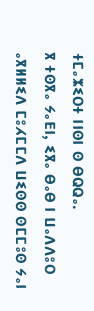ⵜⵎⴰⵣⵉⵔⵜ ⵏⵏⵙⵏ ⵙ ⴱⵕⵕⴰ.
ⴳ ⵜⵙⴳⴰ ⵢⴰⴹⵏ, ⵉⴳⴰ ⴱⴰⴱ ⵏ ⵡⴰⴷⴷⵓⵔ ⴰⴳⵍⵍⵉⴷ ⵎⵓⵃⵎⵎⴷ ⵡⵉⵙⵙ ⵙⵎⵎⵓⵙ ⵢⴰⵏ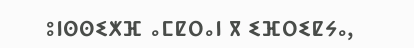ⵓⵏⵙⵙⵉⵅⴼ ⴰⵎⵇⵔⴰⵏ ⴳ ⵉⴼⵔⵉⵇⵢⴰ,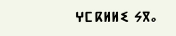ⵖⵎⴽⵍⵍⵉ ⵢⴳⴰ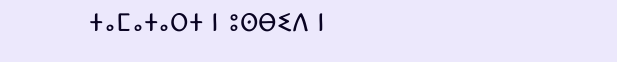ⵜⴰⵎⴰⵜⴰⵔⵜ ⵏ ⵓⵙⴱⵉⴷ ⵏ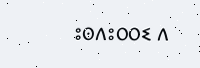ⵓⵙⴷⵓⵔⵔⵉ ⴷ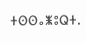ⵜⵙⵙⴰⵥⵓⵕⵜ.